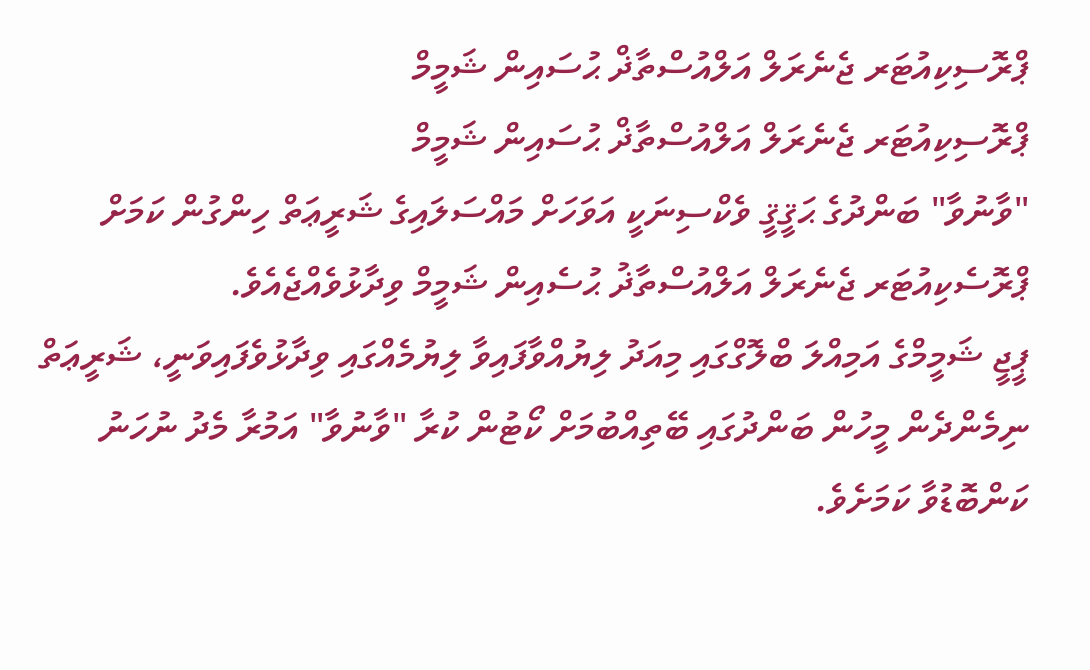ޕްރޮސިކިއުޓަރ ޖެނެރަލް އަލްއުސްތާޛް ޙުސައިން ޝަމީމް
ޕްރޮސިކިއުޓަރ ޖެނެރަލް އަލްއުސްތާޛް ޙުސައިން ޝަމީމް
"ވާނުވާ" ބަންދުގެ ޙަޤީޤީ ވެކްސިނަކީ އަވަހަށް މައްސަލައިގެ ޝަރީޢަތް ހިންގުން ކަމަށް ޕްރޮސެކިއުޓަރ ޖެނެރަލް އަލްއުސްތާޛު ޙުސެއިން ޝަމީމް ވިދާޅުވެއްޖެއެވެ.
ޕީޖީ ޝަމީމްގެ އަމިއްލަ ބްލޮގްގައި މިއަދު ލިޔުއްވާފައިވާ ލިޔުމެއްގައި ވިދާޅުވެފައިވަނީ، ޝަރީޢަތް ނިމެންދެން މީހުން ބަންދުގައި ބޭތިއްބުމަށް ކޯޓުން ކުރާ "ވާނުވާ" އަމުރާ މެދު ނުހަނު ކަންބޮޑުވާ ކަމަށެވެ.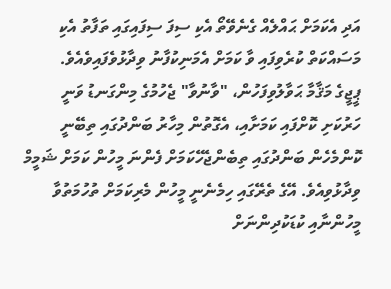އަދި އެކަމަށް ޙައްލެއް ގެނެވޭތޯ އެކި ސިފަ ސިފައިގައި ތަފާތު އެކި މަސައްކަތް ކުރެވިފައި ވާ ކަމަށް އެމަނިކުފާނު ވިދާޅުވެފައިވެއެވެ.
ޕީޖީގެ މަޤާމާ ޙަވާލުވިފަހުން، "ވާނުވާ" ޖެހުމުގެ މިންގަނޑު ވަނީ ހަރުކަށި ކޮށްފައި ކަމަށާއި، އެގޮތުން މިހާރު ބަންދުގައި ތިބޭނީ ކޮންމެހެން ބަންދުގައި ތިބެންޖެހޭކަމަށް ފެންނަ މީހުން ކަމަށް ޝަމީމް ވިދާޅުވިއެވެ. އޭގެ ތެރޭގައި ހިމެނެނީ މީހުން މެރިކަމަށް ތުހުމަތުވާ މީހުންނާއި ކުޑަކުދިންނަށް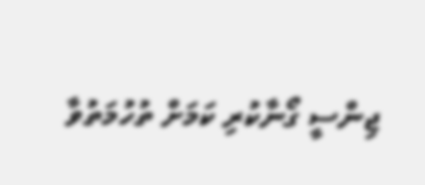ޖިންސީ ގޯނާކުރި ކަމަށް ތުހުމަތުވާ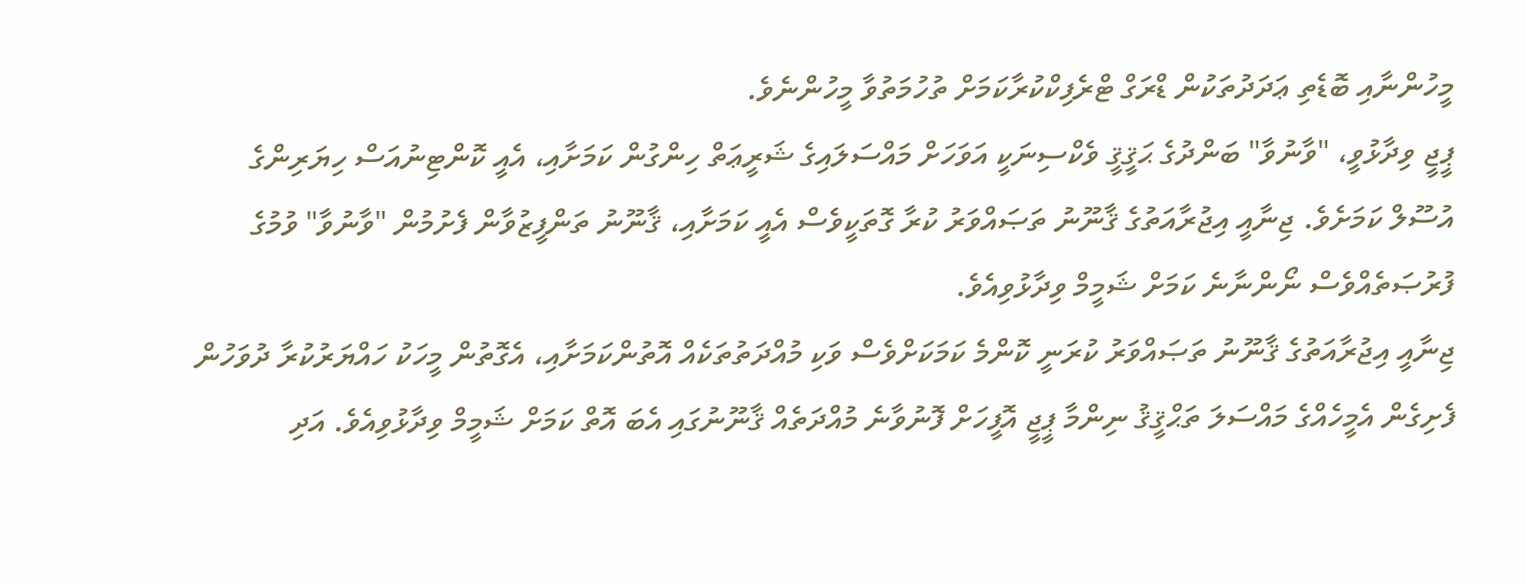މީހުންނާއި ބޮޑެތި ޢަދަދުތަކުން ޑްރަގް ޓްރެފިކްކުރާކަމަށް ތުހުމަތުވާ މީހުންނެވެ.
ޕީޖީ ވިދާޅުވީ، "ވާނުވާ" ބަންދުގެ ޙަޤީޤީ ވެކްސިނަކީ އަވަހަށް މައްސަލައިގެ ޝަރީޢަތް ހިންގުން ކަމަށާއި، އެއީ ކޮންޓިނުއަސް ހިޔަރިންގެ އުސޫލް ކަމަށެވެ. ޖިނާއީ އިޖުރާއަތުގެ ޤާނޫނު ތަޞައްވަރު ކުރާ ގޮތަކީވެސް އެއީ ކަމަށާއި، ޤާނޫނު ތަންފީޒުވާން ފެށުމުން "ވާނުވާ" ވުމުގެ ފުރުޞަތެއްވެސް ނޯންނާނެ ކަމަށް ޝަމީމް ވިދާޅުވިއެވެ.
ޖިނާއީ އިޖުރާއަތުގެ ޤާނޫނު ތަޞައްވަރު ކުރަނީ ކޮންމެ ކަމަކަށްވެސް ވަކި މުއްދަތުތަކެއް އޮތުންކަމަށާއި، އެގޮތުން މީހަކު ހައްޔަރުކުރާ ދުވަހުން ފެށިގެން އެމީހެއްގެ މައްސަލަ ތަޙްޤީޤު ނިންމާ ޕީޖީ އޮފީހަށް ފޮނުވާނެ މުއްދަތެއް ޤާނޫނުގައި އެބަ އޮތް ކަމަށް ޝަމީމް ވިދާޅުވިއެވެ. އަދި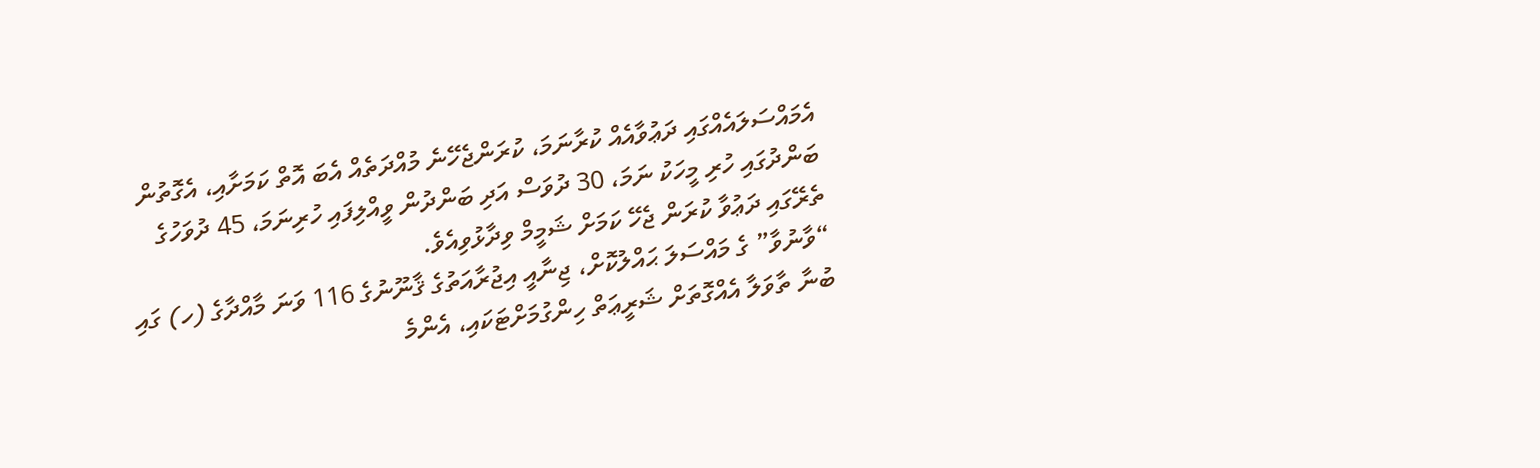އެމައްސަލައެއްގައި ދަޢުވާއެއް ކުރާނަމަ، ކުރަންޖެހޭނެ މުއްދަތެއް އެބަ އޮތް ކަމަށާއި، އެގޮތުން ބަންދުގައި ހުރި މީހަކު ނަމަ، 30 ދުވަސް އަދި ބަންދުން ވީއްލިފައި ހުރިނަމަ، 45 ދުވަހުގެ ތެރޭގައި ދަޢުވާ ކުރަން ޖެހޭ ކަމަށް ޝަމީމް ވިދާޅުވިއެވެ.
“ވާނުވާ” ގެ މައްސަލަ ޙައްލުކޮށް، ޖިނާއީ އިޖުރާއަތުގެ ޤާނޫނުގެ 116 ވަނަ މާއްދާގެ (ހ) ގައި ބުނާ ތާވަލާ އެއްގޮތަށް ޝަރީޢަތް ހިންގުމަށްޓަކައި، އެންމެ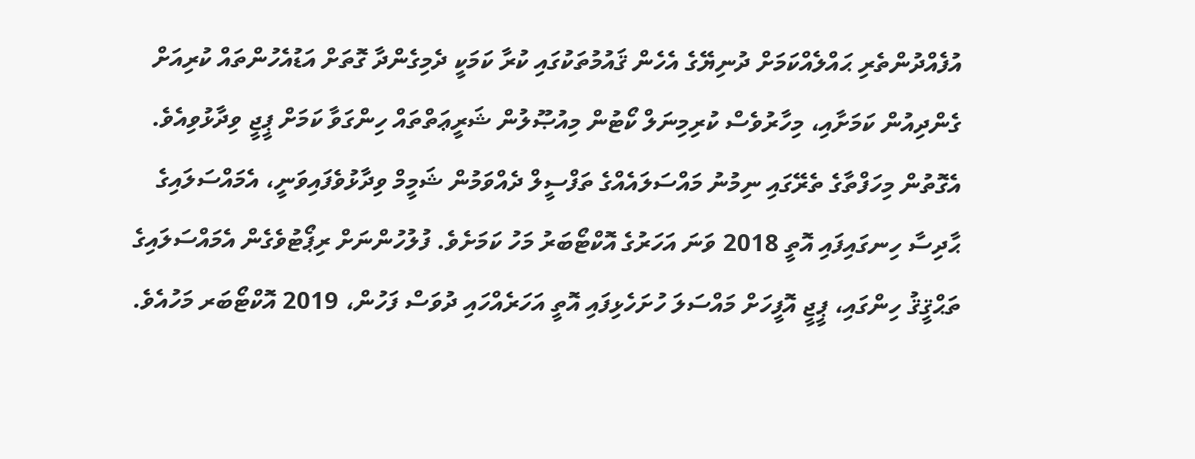އުފެއްދުންތެރި ޙައްލެއްކަމަށް ދުނިޔޭގެ އެހެން ޤައުމުތަކުގައި ކުރާ ކަމަކީ ދެމިގެންދާ ގޮތަށް އަޑުއެހުންތައް ކުރިއަށް ގެންދިއުން ކަމަށާއި، މިހާރުވެސް ކުރިމިނަލް ކޯޓުން މިއުޞޫލުން ޝަރީޢަތްތައް ހިންގަވާ ކަމަށް ޕީޖީ ވިދާޅުވިއެވެ.
އެގޮތުން މިހަފްތާގެ ތެރޭގައި ނިމުނު މައްސަލައެއްގެ ތަފްސީލް ދެއްވަމުން ޝަމީމް ވިދާޅުވެފައިވަނީ، އެމައްސަލައިގެ ޙާދިސާ ހިނގައިފައި އޮތީ 2018 ވަނަ އަހަރުގެ އޮކްޓޯބަރު މަހު ކަމަށެވެ. ފުލުހުންނަށް ރިޕޯޓުވެގެން އެމައްސަލައިގެ ތަޙްޤީޤު ހިންގައި، ޕީޖީ އޮފީހަށް މައްސަލަ ހުށަހެޅިފައި އޮތީ އަހަރެއްހައި ދުވަސް ފަހުން، 2019 އޮކްޓޯބަރ މަހުއެވެ.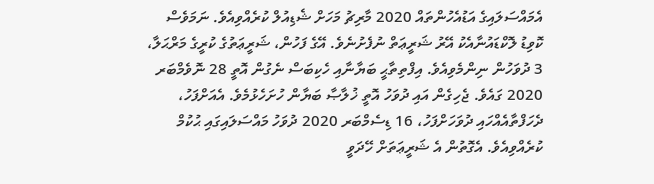އެމައްސަލައިގެ އަޑުއެހުންތައް 2020 މާރިޗު މަހަށް ޝެޑިއުލް ކުރެއްވިއެވެ. ނަމަވެސް ކޮވިޑު ލޮކްޑައުނާއެކު އޭރު ޝަރީޢަތް ނުފެށުނެވެ. އޭގެ ފަހުން، ޝަރީޢަތުގެ ކުރީގެ މަރްޙަލާ، 3 ދުވަހުން ނިންމެވިއެވެ. އިފްތިތާޙީ ބަޔާނާއި ހެކިބަސް ނެގުން އޮތީ 28 ނޮވެމްބަރ 2020 ގައެވެ. ޖެހިގެން އައި ދުވަހު އޮތީ ޚުލާޞާ ބަޔާން ހުށަހެޅުމެވެ. އެއަށްފަހު، ދެހަފްތާއެއްހައި ދުވަހަށްފަހު، 16 ޑިސެމްބަރ 2020 ދުވަހު މައްސަލައިގައި ޙުކުމް ކުރެއްވިއެވެ. އެގޮތުން އެ ޝަރީޢަތަށް ހޭދަވީ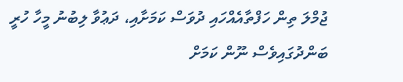ޖުމްލަ ތިން ހަފްތާއެއްހައި ދުވަސް ކަމަށާއި، ދަޢުވާ ލިބުނު މީހާ ހުރީ ބަންދުގައިވެސް ނޫން ކަމަށް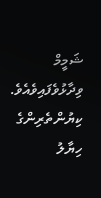ޝަމީމް ވިދާޅުވެފައިވެއެވެ.
ކިޔުންތެރިންގެ ހިޔާލު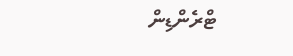ޓްރެންޑިން